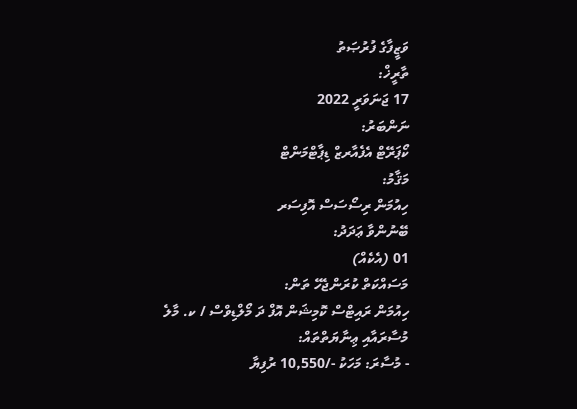ވަޒީފާގެ ފުރުޞަތު
ތާރީޚް:
17 ޖަނަވަރީ 2022
ނަންބަރު:
ކޯޕަރޭޓް އެފެއާރޒް ޑިޕާޓްމަންޓް
މަޤާމު:
ހިއުމަން ރިސޯސަސް އޮފިސަރ
ބޭނުންވާ ޢަދަދު:
01 (އެކެއް)
މަސައްކަތް ކުރަންޖެހޭ ތަން:
ހިއުމަން ރައިޓްސް ކޮމިޝަން އޮފް ދަ މޯލްޑިވްސް / ކ. މާލެ
މުސާރައާއި ޢިނާޔަތްތައް:
- މުސާރަ: މަހަކު -/10,550 ރުފިޔާ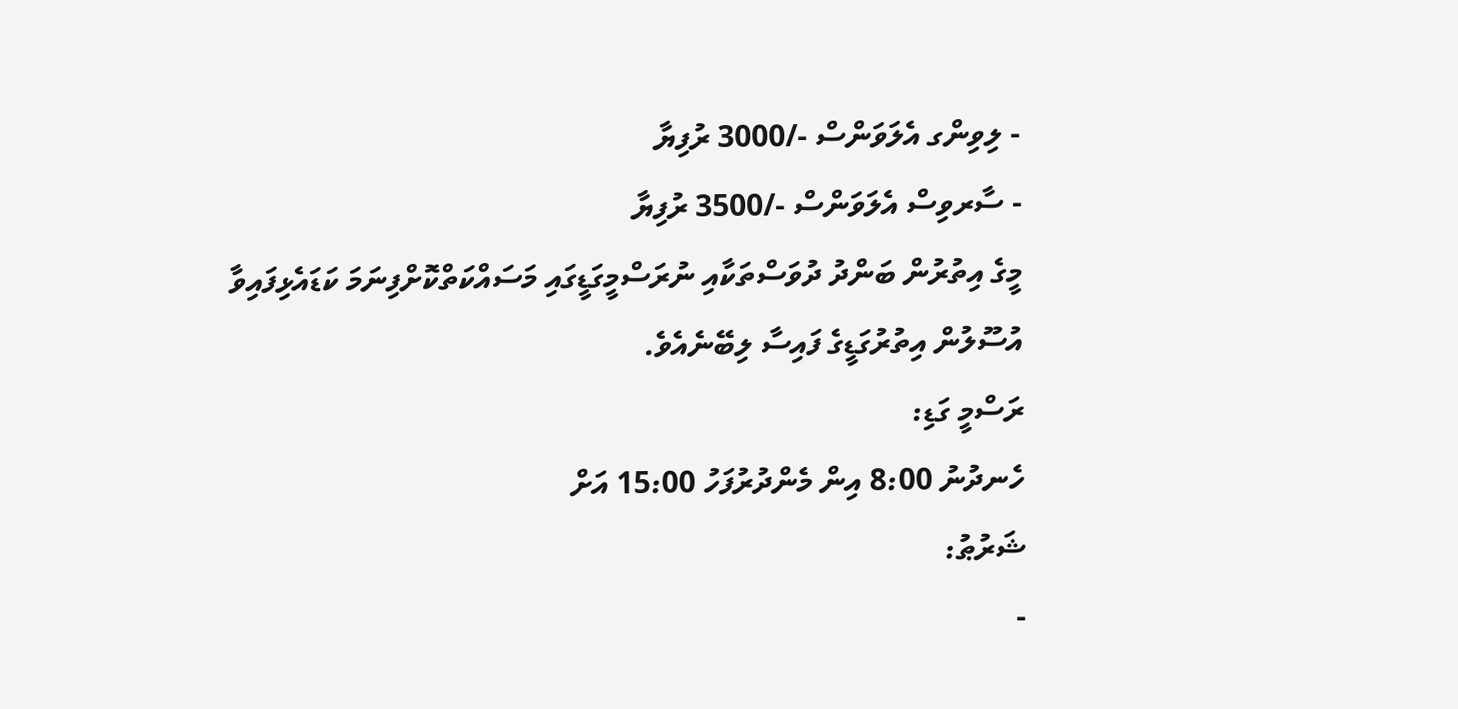- ލިވިންގ އެލަވަންސް -/3000 ރުފިޔާ
- ސާރވިސް އެލަވަންސް -/3500 ރުފިޔާ
މީގެ އިތުރުން ބަންދު ދުވަސްތަކާއި ނުރަސްމީގަޑީގައި މަސައްކަތްކޮށްފިނަމަ ކަޑައެޅިފައިވާ އުސޫލުން އިތުރުގަޑީގެ ފައިސާ ލިބޭނެއެވެ.
ރަސްމީ ގަޑި:
ހެނދުނު 8:00 އިން މެންދުރުފަހު 15:00 އަށް
ޝަރުޠު:
-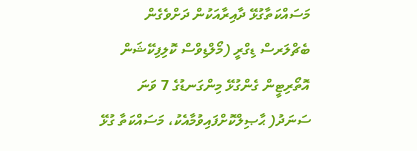މަސައްކަތާގުޅޭ ދާއިރާއަކުން ދަށްވެގެން ބެޗްލަރސް ޑިގްރީ (މޯލްޑިވްސް ކޮލިފިކޭޝަން އޮތޯރިޓީން ގެންގުޅޭ މިންގަނޑުގެ 7 ވަނަ ސަނަދު( ޙާޞިލްކޮށްފައިވުމާއެކު، މަސައްކަތާ ގުޅޭ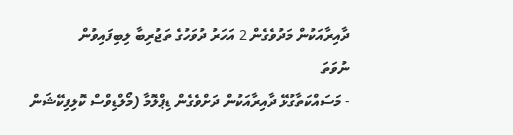ދާއިރާއަކުން މަދުވެގެން 2 އަހަރު ދުވަހުގެ ތަޖުރިބާ ލިބިފައިވުން
ނުވަތަ
- މަސައްކަތާގުޅޭ ދާއިރާއަކުން ދަށްވެގެން ޑިޕްލޮމާ (މޯލްޑިވްސް ކޮލިފިކޭޝަން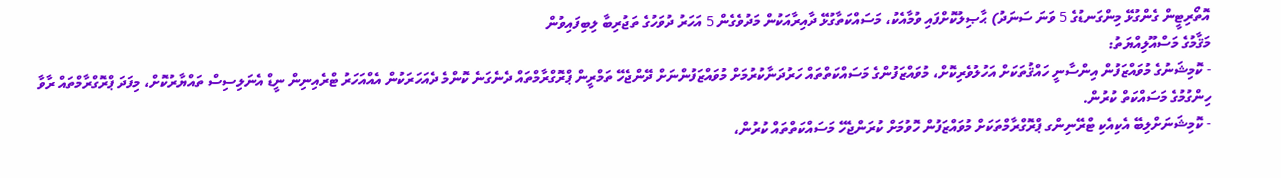އޮތޯރިޓީން ގެންގުޅޭ މިންގަނޑުގެ 5 ވަނަ ސަނަދު) ޙާޞިލުކޮށްފައި ވުމާއެކު، މަސައްކަތާގުޅޭ ދާއިރާއަކުން މަދުވެގެން 5 އަހަރު ދުވަހުގެ ތަޖުރިބާ ލިބިފައިވުން
މަޤާމުގެ މަސްއޫލިއްޔަތު:
- ކޮމިޝަނުގެ މުވައްޒަފުން އިންސާނީ ހައްޤުތަކަށް އަހުލުވެރިކޮށް، މުވައްޒަފުންގެ މަސައްކަތްތައް ހަރުދަނާކުރުމަށް މުވައްޒަފުންނަށް ދޭންޖެހޭ ތަމްރީން ޕްރޮގްރާމްތައް ދެނެގަނެ ކޮންމެ ދެއަހަރަކުން އެއްއަހަރު ޓްރެއިނިން ނީޑް އެނަލިސިސް ތައްޔާރުކޮށް، މިފަދަ ޕްރޮގްރާމްތައް ރާވާ ހިންގުމުގެ މަސައްކަތް ކުރުން.
- ކޮމިޝަނަށްލިބޭ އެކިއެކި ޓްރޭނިންގ ޕްރޮގްރާމްތަކަށް މުވައްޒަފުން ހޮވުމަށް ކުރަންޖެހޭ މަސައްކަތްތައް ކުރުން،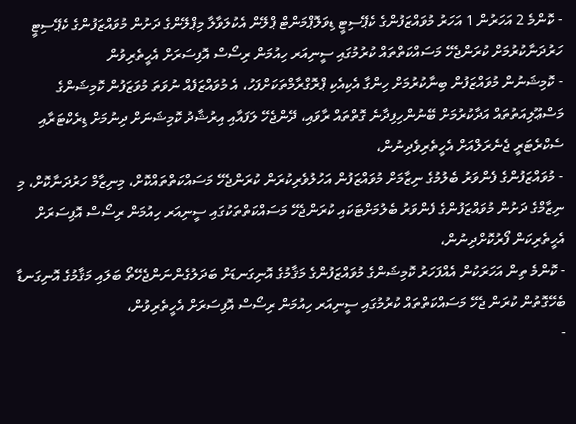- ކޮންމެ 2 އަހަރުން 1 އަހަރު މުވައްޒަފުންގެ ކެޕޭސިޓީ ޑިވަލޮޕްމަންޓް ޕްލޭން އެކުލަވާލާ މިޕްލޭންގެ ދަށުން މުވައްޒަފުންގެ ކެޕޭސިޓީ ހަރުދަނާކުރުމަށް ކުރަންޖެހޭ މަސައްކަތްތައް ކުރުމުގައި ސީނިއަރ ހިއުމަން ރިސޯސް އޮފިސަރަށް އެހީތެރިވުން
- ކޮމިޝަނުން މުވައްޒަފުން ބިނާކުރުމަށް ހިންގާ އެކިއެކި ޕްރޮގްރާމްތަކަށްފަހު، އެ މުވައްޒަފެއް ނުވަތަ މުވަޒަފުން ކޮމިޝަންގެ މަސްޢޫލިއަތުތައް އަދާކުރުމަށް ބޭނުންހިފިދާނެ ގޮތްތައް ރާވައި، ދޭންޖެހޭ ލަފައާއި އިރުޝާދު ކޮމިޝަނަށް ދިނުމަށް ޑިރެކްޓަރާއި ސެކްރެޓަރީ ޖެނެރަލްއަށް އެހީތެރިވެދިނުން،
- މުވައްޒަފުންގެ ފެންވަރު ބެލުމުގެ ނިޒާމަށް މުވައްޒަފުން އަހުލުވެރިކުރަން ކުރަންޖެހޭ މަސައްކަތްތައްކޮށް، މިނިޒާމް ހަރުދަނާކޮށް، މި ނިޒާމްގެ ދަށުން މުވައްޒަފުންގެ ފެންވަރު ބެލުމަށްޓަކައި ކުރަންޖެހޭ މަސައްކަތްތަކުގައި ސީނިއަރ ހިއުމަން ރިސޯސް އޮފިސަރަށް އެހީތެރިކަން ފޯރުކޮށްދިނުން،
- ކޮންމެ ތިން އަހަރަކުން އެއްފަހަރު ކޮމިޝަންގެ މުވައްޒަފުންގެ މަޤާމުގެ އޮނިގަނޑަށް ބަދަލުގެންނަންޖެހޭތޯ ބަލައި މަޤާމުގެ އޮނިގަނޑާ ބެހޭގޮތުން ކުރަން ޖެހޭ މަސައްކަތްތައް ކުރުމުގައި ސީނިއަރ ހިއުމަން ރިސޯސް އޮފިސަރަށް އެހީތެރިވުން،
-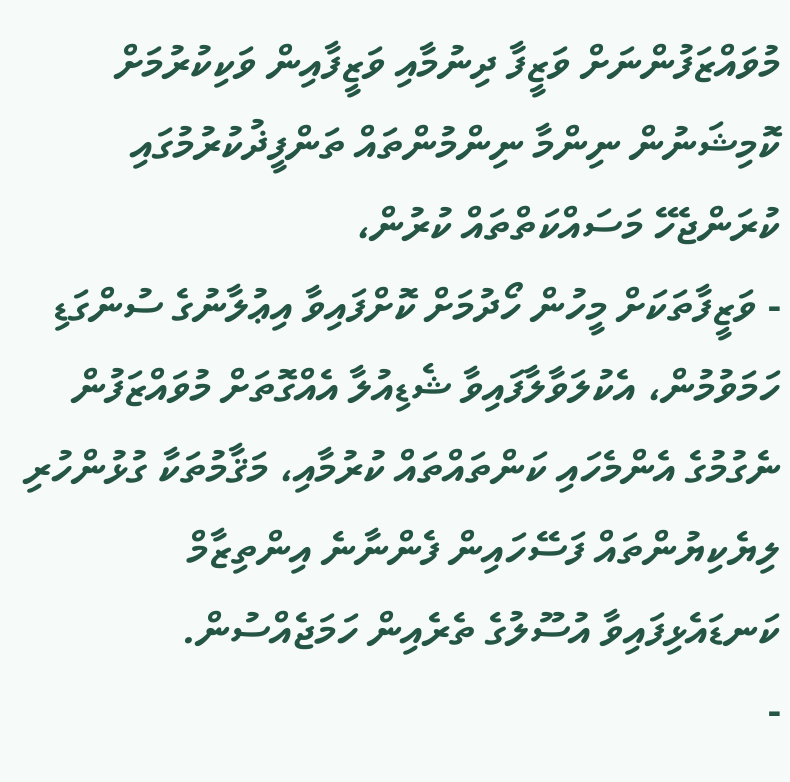މުވައްޒަފުންނަށް ވަޒީފާ ދިނުމާއި ވަޒީފާއިން ވަކިކުރުމަށް ކޮމިޝަނުން ނިންމާ ނިންމުންތައް ތަންފީޛުކުރުމުގައި ކުރަންޖެހޭ މަސައްކަތްތައް ކުރުން،
- ވަޒީފާތަކަށް މީހުން ހޯދުމަށް ކޮށްފައިވާ އިޢުލާނުގެ ސުންގަޑި ހަމަވުމުން، އެކުލަވާލާފައިވާ ޝެޑިއުލާ އެއްގޮތަށް މުވައްޒަފުން ނެގުމުގެ އެންމެހައި ކަންތައްތައް ކުރުމާއި، މަޤާމުތަކާ ގުޅުންހުރި ލިޔެކިޔުންތައް ފަސޭހައިން ފެންނާނެ އިންތިޒާމް ކަނޑައެޅިފައިވާ އުސޫލުގެ ތެރެއިން ހަމަޖެއްސުން.
-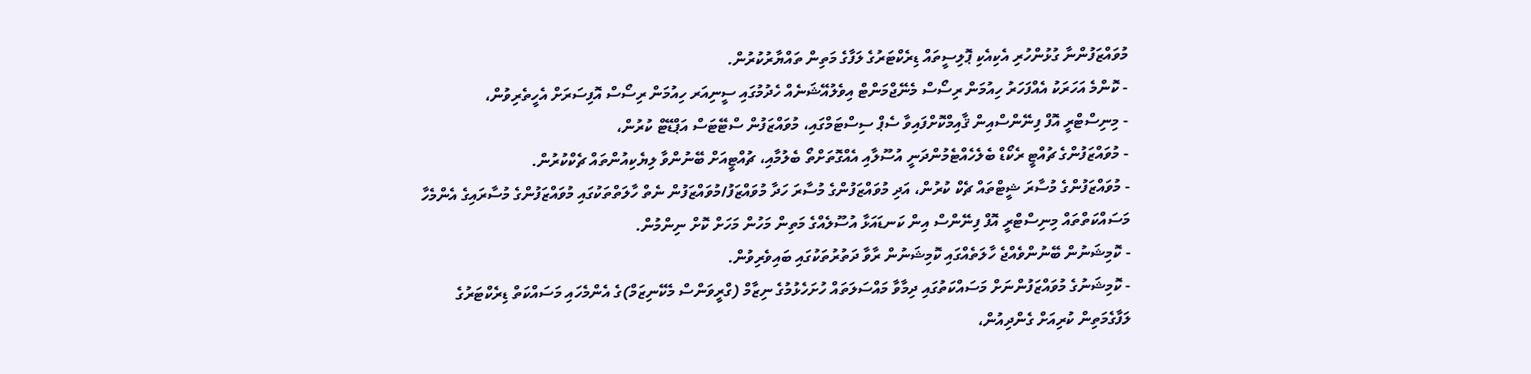މުވައްޒަފުންނާ ގުޅުންހުރި އެކިއެކި ޕޮލިސީތައް ޑިރެކްޓަރުގެ ލަފާގެ މަތިން ތައްޔާރުކުރުން.
- ކޮންމެ އަހަރަކު އެއްފަހަރު ހިއުމަން ރިސޯސް މެނޭޖްމަންޓް އިވެލުއޭޝަނެއް ހެދުމުގައި ސީނިއަރ ހިއުމަން ރިސޯސް އޮފިސަރަށް އެހީތެރިވުން،
- މިނިސްޓްރީ އޮފް ފިނޭންސްއިން ޤާއިމްކޮށްފައިވާ ސެޕް ސިސްޓަމްގައި، މުވައްޒަފުން ސްޓޭޓަސް އަޕްޑޭޓް ކުރުން،
- މުވައްޒަފުންގެ ޗުއްޓީ ރެކޯޑް ބެލެހެއްޓެމުންދަނީ އުސޫލާއި އެއްގޮތަށްތޯ ބެލުމާއި، ޗުއްޓީއަށް ބޭނުންވާ ލިޔެކިއުންތައް ޗެކްކުރުން.
- މުވައްޒަފުންގެ މުސާރަ ޝީޓްތައް ޗެކް ކުރުން، އަދި މުވައްޒަފުންގެ މުސާރަ ހަދާ މުވައްޒަފު/މުވައްޒަފުން ނެތް ހާލަތްތަކުގައި މުވައްޒަފުންގެ މުސާރައިގެ އެންމެހާ މަސައްކަތްތައް މިނިސްޓްރީ އޮފް ފިނޭންސް އިން ކަނޑައަޅާ އުސޫލެއްގެ މަތިން މަހުން މަހަށް ކޮށް ނިންމުން.
- ކޮމިޝަނުން ބޭނުންވެއްޖެ ހާލަތެއްގައި ކޮމިޝަނުން ރާވާ ދަތުރުތަކުގައި ބައިވެރިވުން.
- ކޮމިޝަނުގެ މުވައްޒަފުންނަށް މަސައްކަތުގައި ދިމާވާ މައްސަލަތައް ހުށަހެޅުމުގެ ނިޒާމް (ގްރީވަންސް މެކޭނިޒަމް)ގެ އެންމެހައި މަސައްކަތް ޑިރެކްޓަރުގެ ލަފާގެމަތިން ކުރިއަށް ގެންދިއުން،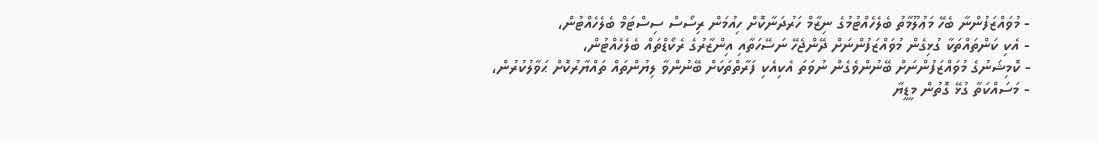- މުވައްޒަފުންނާ ބެހޭ މަޢުލޫމާތު ބެލެހެއްޓުމުގެ ނިޒާމް ހަރުދަނާކޮށް ހިއުމަން ރިސޯސް ސިސްޓަމް ބެލެހެއްޓުން،
- އެކި ކަންތައްތަކާ ގުޅިގެން މުވައްޒަފުންނަށް ދޭންޖެހޭ ނަސޭހަތާއި އިންޒާރުގެ ރެކޯޑްތައް ބެލެހެއްޓުން،
- ކޮމިޝަނުގެ މުވައްޒަފުންނަށް ބޭނުންވެގެން ނުވަތަ އެކިއެކި ފަރާތްތަކަށް ބޭނުންވާ ލިޔުންތައް ތައްޔާރުކޮށް ޙަވާލުކުރުން،
- މަސައްކަތާ ގުޅޭ ގޮތުން މީޑީޔާ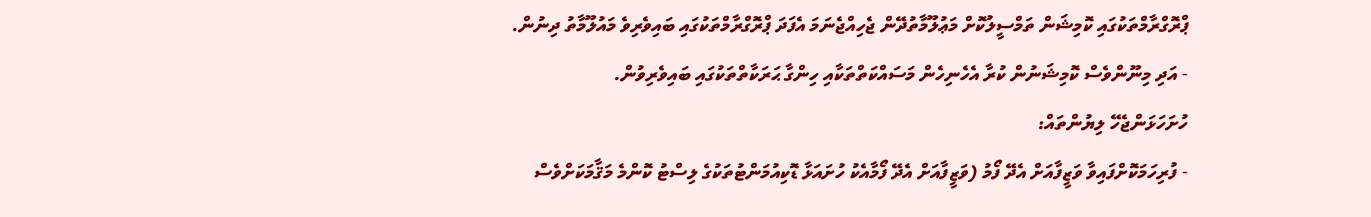ޕްރޮގްރާމްތަކުގައި ކޮމިޝަން ތަމްސީލުކޮށް މަޢުލޫމާތުދޭން ޖެހިއްޖެނަމަ އެފަދަ ޕްރޮގްރާމްތަކުގައި ބައިވެރިވެ މައުލޫމާތު ދިނުން.
- އަދި މިނޫންވެސް ކޮމިޝަނުން ކުރާ އެހެނިހެން މަސައްކަތްތަކާއި ހިންގާ ޙަރަކާތްތަކުގައި ބައިވެރިވުން.
ހުށަހަޅަންޖެހޭ ލިޔުންތައް:
- ފުރިހަމަކޮށްފައިވާ ވަޒީފާއަށް އެދޭ ފޯމު (ވަޒީފާއަށް އެދޭ ފޯމާއެކު ހުށައަޅާ ޑޮކިއުމަންޓުތަކުގެ ލިސްޓު ކޮންމެ މަޤާމަކަށްވެސް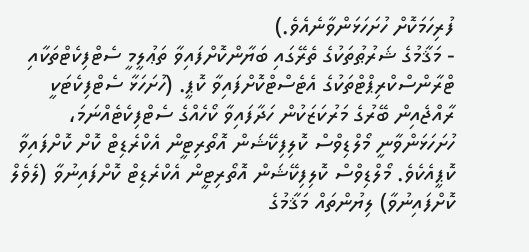ފުރިހަމަކޮށް ހުށަހަޅަންވާނެއެވެ.)
- މަޤާމުގެ ޝަރުޠުތަކުގެ ތެރޭގައި ބަޔާންކޮށްފައިވާ ތަޢުލީމީ ސެޓްފިކެޓްތަކާއި ޓްރާންސްކްރިޕްޓްތަކުގެ އެޓެސްޓްކޮށްފައިވާ ކޮޕީ. (ހުށަހަޅާ ސެޓްފިކެޓަކީ ރާއްޖެއިން ބޭރުގެ މަރުކަޒަކުން ހަދާފައިވާ ކޯހެއްގެ ސެޓްފިކެޓެއްނަމަ، ހުށަހަޅަންވާނީ މޯލްޑިވްސް ކޮލިފިކޭޝަން އޮތޯރިޓީން އެކްރެޑިޓް ކޮށް ކޮށްފައިވާ ކޮޕީއެކެވެ. މޯލްޑިވްސް ކޮލިފިކޭޝަން އޮތޯރިޓީން އެކްރެޑިޓް ކޮށްފައިނުވާ (ލެވެލް ކޮށްފައިނުވާ) ލިޔުންތައް މަޤާމުގެ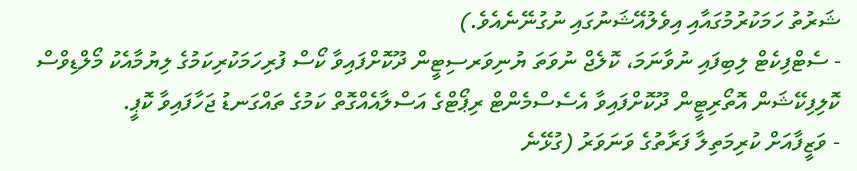ޝަރުތު ހަމަކުރުމުގައާއި އިވެލުއޭޝަނުގައި ނުގުނޭނެއެވެ.)
- ސެޓްފިކެޓް ލިބިފައި ނުވާނަމަ، ކޮލެޖް ނުވަތަ ޔުނިވަރސިޓީން ދޫކޮށްފައިވާ ކޯސް ފުރިހަމަކުރިކަމުގެ ލިޔުމާއެކު މޯލްޑިވްސް ކޮލިފިކޭޝަން އޮތޯރިޓީން ދޫކޮށްފައިވާ އެސެސްމެންޓް ރިޕޯޓްގެ އަސްލާއެއްގޮތް ކަމުގެ ތައްގަނޑު ޖަހާފައިވާ ކޮޕީ.
- ވަޒީފާއަށް ކުރިމަތިލާ ފަރާތުގެ ވަނަވަރު (ގުޅޭނެ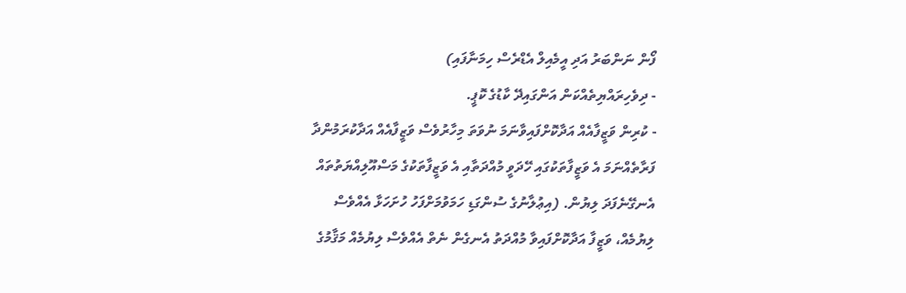ފޯން ނަންބަރު އަދި އީމެއިލް އެޑްރެސް ހިމަނާފައި)
- ދިވެހިރައްޔިތެއްކަން އަންގައިދޭ ކާޑުގެ ކޮޕީ.
- ކުރިން ވަޒީފާއެއް އަދާކޮށްފައިވާނަމަ ނުވަތަ މިހާރުވެސް ވަޒީފާއެއް އަދާކުރަމުންދާ ފަރާތެއްނަމަ އެ ވަޒީފާތަކުގައި ހޭދަވީ މުއްދަތާއި އެ ވަޒީފާތަކުގެ މަސްއޫލިއްޔަތުތައް އެނގޭނެފަދަ ލިޔުން. (އިޢުލާނުގެ ސުންގަޑި ހަމަވުމަށްފަހު ހުށަހަޅާ އެއްވެސް ލިޔުމެއް، ވަޒީފާ އަދާކޮށްފައިވާ މުއްދަތު އެނގެން ނެތް އެއްވެސް ލިޔުމެއް މަޤާމުގެ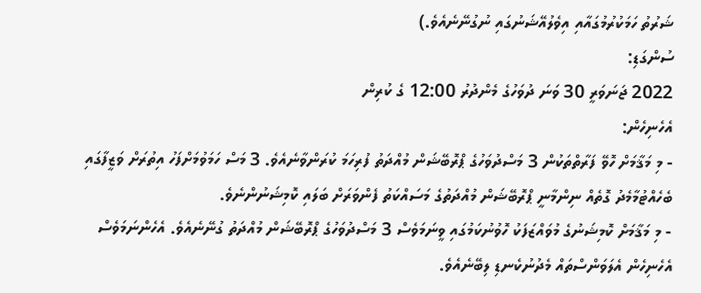ޝަރުތު ހަމަކުރުމުގައާއި އިވެލުއޭޝަނުގައި ނުގުނޭނެއެވެ.)
ސުންގަޑި:
2022 ޖަނަވަރީ 30 ވަނަ ދުވަހުގެ މެންދުރު 12:00 ގެ ކުރިން
އެހެނިހެން:
- މި މަޤާމަށް ހޮވޭ ފަރާތްތަކުން 3 މަސްދުވަހުގެ ޕްރޮބޭޝަން މުއްދަތު ފުރިހަމަ ކުރަންވާނެއެވެ. 3 މަސް ހަމަވުމަށްފަހު އިތުރަށް ވަޒީފާގައި ބެހެއްޓުމާމެދު ގޮތެއް ނިންމާނީ ޕްރޮބޭޝަން މުއްދަތުގެ މަސައްކަތު ފެންވަރަށް ބަލައި ކޮމިޝަނުންނެވެ.
- މި މަޤާމަށް ކޮމިޝަނުގެ މުވައްޒަފަކު ހޮވުނުކަމުގައި ވީނަމަވެސް 3 މަސްދުވަހުގެ ޕްރޮބޭޝަން މުއްދަތު ގުނޭނެއެވެ. އެހެންނަމަވެސް އެހެނިހެން އެލަވަންސްތައް މެދުނުކެނޑި ލިބޭނެއެވެ.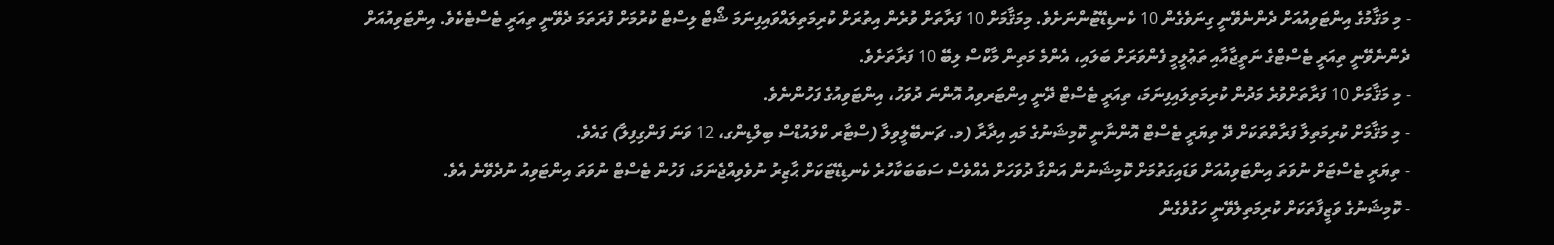- މި މަޤާމުގެ އިންޓަވިއުއަށް ދެންނެވޭނީ ގިނަވެގެން 10 ކެނޑިޑޭޓުންނަށެވެ. މިމަޤާމަށް 10 ފަރާތަށް ވުރެން އިތުރަށް ކުރިމަތިލައްވައިފިނަމަ ޝޯޓް ލިސްޓް ކުރުމަށް ފުރަތަމަ ދެވޭނީ ތިއަރީ ޓެސްޓެކެވެ. އިންޓަވިއުއަށް ދެންނެވޭނީ ތިއަރީ ޓެސްޓްގެ ނަތީޖާއާއި ތަޢުލީމީ ފެންވަރަށް ބަލައި، އެންމެ މަތިން މާކްސް ލިބޭ 10 ފަރާތަށެވެ.
- މި މަޤާމަށް 10 ފަރާތަށްވުރެ މަދުން ކުރިމަތިލައިފިނަމަ، ތިއަރީ ޓެސްޓް ދޭނީ އިންޓަރވިއު އޮންނަ ދުވަހު، އިންޓަވިއުގެ ފަހުންނެވެ.
- މި މަޤާމަށް ކުރިމަތިލާ ފަރާތްތަކަށް ދޭ ތިޔަރީ ޓެސްޓް އޮންނާނީ ކޮމިޝަނުގެ މައި އިދާރާ (މ. ޗަނބޭލީވިލާ (ސްޓާރ ކްލައުޑްސް ބިލްޑިންގ، 12 ވަނަ ފަންގިފިލާ) ގައެވެ.
- ތިޔަރީ ޓެސްޓަށް ނުވަތަ އިންޓަވިއުއަށް ވަޑައިގަތުމަށް ކޮމިޝަނުން އަންގާ ދުވަހަށް އެއްވެސް ސަބަބަކާހުރެ ކެނޑިޑޭޓަކަށް ޙާޒިރު ނުވެވިއްޖެނަމަ، ފަހުން ޓެސްޓް ނުވަތަ އިންޓަވިއު ނުދެވޭނެ އެވެ.
- ކޮމިޝަނުގެ ވަޒީފާތަކަށް ކުރިމަތިލެވޭނީ ހަގުވެގެން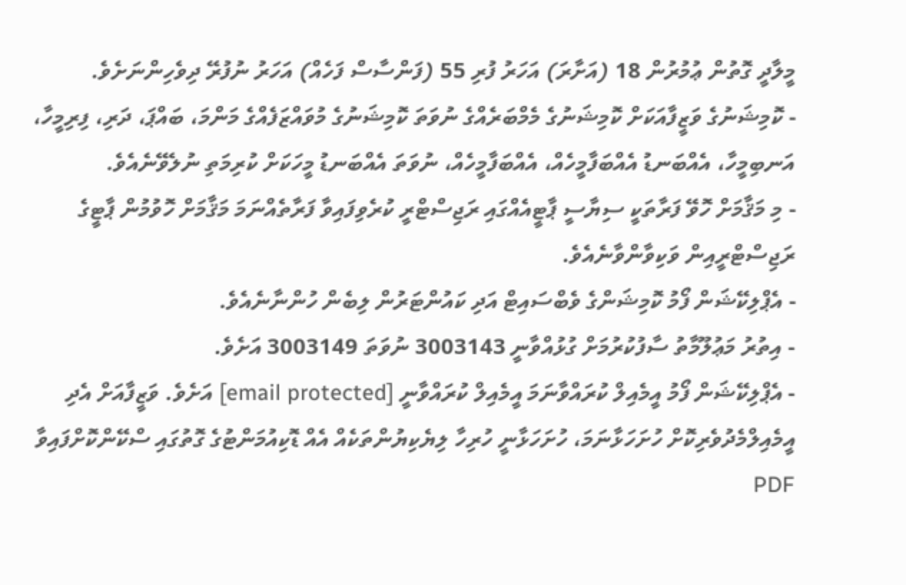މީލާދީ ގޮތުން ޢުމުރުން 18 (އަށާރަ) އަހަރު ފުރި 55 (ފަންސާސް ފަހެއް) އަހަރު ނުފުރޭ ދިވެހިންނަށެވެ.
- ކޮމިޝަނުގެ ވަޒީފާއަކަށް ކޮމިޝަނުގެ މެމްބަރެއްގެ ނުވަތަ ކޮމިޝަނުގެ މުވައްޒަފެއްގެ މަންމަ، ބައްޕަ، ދަރި، ފިރިމީހާ، އަނބިމީހާ، އެއްބަނޑު އެއްބަފާމީހެއް، އެއްބަފާމީހެއް، ނުވަތަ އެއްބަނޑު މީހަކަށް ކުރިމަތި ނުލެވޭނެއެވެ.
- މި މަޤާމަށް ހޮވޭ ފަރާތަކީ ސިޔާސީ ޕާޓީއެއްގައި ރަޖިސްޓްރީ ކުރެވިފައިވާ ފަރާތެއްނަމަ މަޤާމަށް ހޮވުމުން ޕާޓީގެ ރަޖިސްޓްރީއިން ވަކިވާންވާނެއެވެ.
- އެޕްލިކޭޝަން ފޯމު ކޮމިޝަންގެ ވެބްސައިޓް އަދި ކައުންޓަރުން ލިބެން ހުންނާނެއެވެ.
- އިތުރު މަޢުލޫމާތު ސާފުކުރުމަށް ގުޅުއްވާނީ 3003143 ނުވަތަ 3003149 އަށެވެ.
- އެޕްލިކޭޝަން ފޯމު އީމެއިލް ކުރައްވާނަމަ އީމެއިލް ކުރައްވާނީ [email protected] އަށެވެ. ވަޒީފާއަށް އެދި އީމެއިލްމެދުވެރިކޮށް ހުށަހަޅާނަމަ، ހުށަހަޅާނީ ހުރިހާ ލިޔެކިޔުންތަކެއް އެއް ޑޮކިއުމަންޓުގެ ގޮތުގައި ސްކޭންކޮށްފައިވާ PDF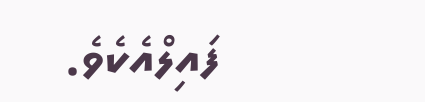ފައިލްއެކެވެ.